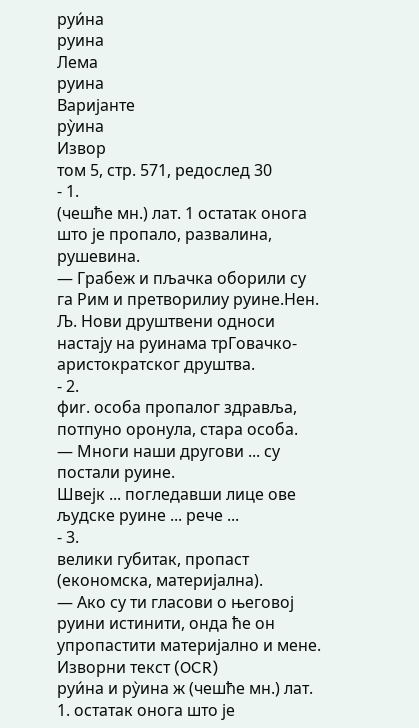руи́на
руина
Лема
руина
Варијанте
ру̀ина
Извор
том 5, стр. 571, редослед 30
- 1.
(чешће мн.) лат. 1 остатак онога што је пропало, развалина, рушевина.
— Грабеж и пљачка оборили су га Рим и претворилиу руине.Нен. Љ. Нови друштвени односи настају на руинама трГовачко-аристократског друштва.
- 2.
фиr. особа пропалог здравља, потпуно оронула, стара особа.
— Многи наши другови ... су постали руине.
Швејк ... погледавши лице ове људске руине ... рече ...
- 3.
велики губитак, пропаст (економска, материјална).
— Ако су ти гласови о његовој руини истинити, онда ће он упропастити материјално и мене.
Изворни текст (OCR)
руи́на и ру̀ина ж (чешће мн.) лат. 1. остатак онога што је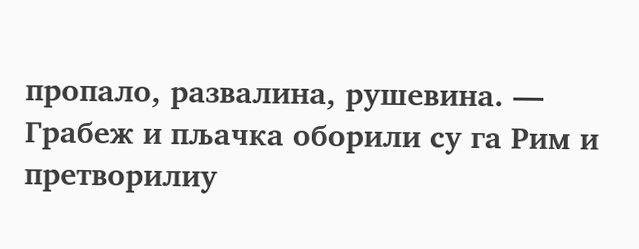пропало, развалина, рушевина. — Грабеж и пљачка оборили су га Рим и претворилиу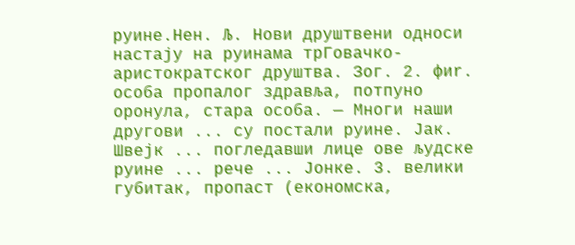руине.Нен. Љ. Нови друштвени односи настају на руинама трГовачко-аристократског друштва. Зог. 2. фиr. особа пропалог здравља, потпуно оронула, стара особа. — Многи наши другови ... су постали руине. Јак. Швејк ... погледавши лице ове људске руине ... рече ... Јонке. 3. велики губитак, пропаст (економска,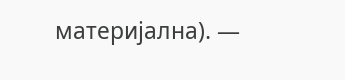материјална). —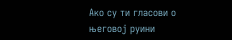Ако су ти гласови о његовој руини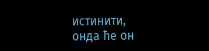истинити, онда ће он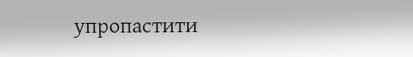упропастити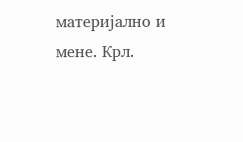материјално и мене. Крл.